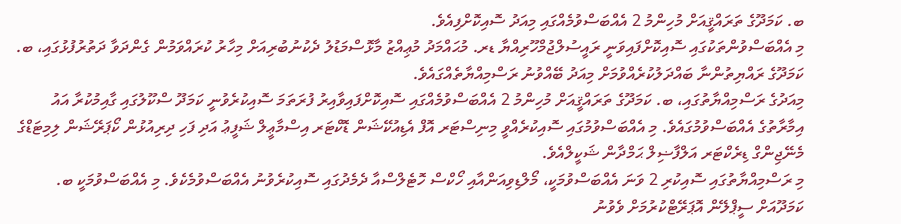ބ. ކަމަދޫގެ ތަރައްޤީއަށް މުހިންމު 2 އެއްބަސްވުމެއްގައި މިއަދު ސޮއިކޮށްފިއެވެ.
މި އެއްބަސްވުންތަކުގައި ސޮއިކޮށްފައިވަނީ ރައީސުލްޖުމްހޫރިއްޔާ ޑރ. މުޙައްމަދު މުޢިއްޒު މާޅޮސްމަޑުލު ދެކުނުބުރިއަށް މިހާރު ކުރައްވަމުން ގެންދަވާ ދަތުރުފުޅުގައި، ބ. ކަމަދޫގެ ރައްޔިތުންނާ ބައްދަލުކުރެއްވުމަށް މިއަދު ބޭއްވުނު ރަސްމިއްޔާތެއްގައެވެ.
މިއަދުގެ ރަސްމިއްޔާތުގައި، ބ. ކަމަދޫގެ ތަރައްޤީއަށް މުހިންމު 2 އެއްބަސްވުމެއްގައި ސޮއިކޮށްފައިވާއިރު ފުރަތަމަ ސޮއިކުރެވުނީ ކަމަދޫ ސްކޫލުގައި ގާއިމުކުރާ އައު އިމާރާތުގެ އެއްބަސްވުމުގައެވެ. މި އެއްބަސްވުމުގައި ސޮއިކުރެއްވީ މިނިސްޓަރ އޮފް އެޑިއުކޭޝަން ޑޮކްޓަރ އިސްމާޢީލް ޝަފީޢު އަދި ފަހި ދިރިއުޅުން ކޯޕަރޭޝަން ލިމިޓަޑްގެ މެނޭޖިންގް ޑިރެކްޓަރ އަލްފާޟިލް ޙަމްދާން ޝަކީލްއެވެ.
މި ރަސްމިއްޔާތުގައި ސޮއިކުރި 2 ވަނަ އެއްބަސްވުމަކީ، މޯލްޑިވިއަންއާއި ހޯކްސް ހޮޓެލްސްއާ ދެމެދުގައި ސޮއިކުރެވުނު އެއްބަސްވުމެކެވެ. މި އެއްބަސްވުމަކީ ބ. ކަމަދޫއަށް ސީޕްލޭން އޮޕަރޭޓްކުރުމަށް ވެވުނު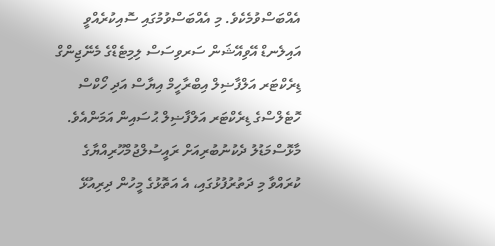އެއްބަސްވުމެކެވެ. މި އެއްބަސްވުމުގައި ސޮއިކުރެއްވީ އައިލެނޑް އޭވިއޭޝަން ސަރވިސަސް ލިމިޓެޑްގެ މެނޭޖިންގް ޑިރެކްޓަރ އަލްފާޟިލް އިބްރާހީމް އިޔާސް އަދި ހޯކްސް ހޮޓެލްސްގެ ޑިރެކްޓަރ އަލްފާޟިލް ޙުސައިން އަމަންއެވެ.
މާޅޮސްމަޑުލު ދެކުނުބުރިއަށް ރައީސުލްޖުމްހޫރިއްޔާގެ ކުރައްވާ މި ދަތުރުފުޅުގައި، އެ އަތޮޅުގެ މީހުން ދިރިއުޅޭ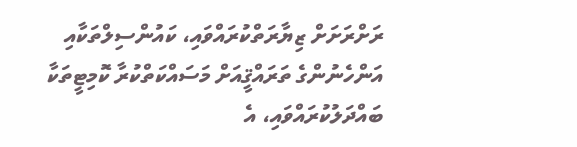ރަށްރަށަށް ޒިޔާރަތްކުރައްވައި، ކައުންސިލްތަކާއި އަންހެނުންގެ ތަރައްޤީއަށް މަސައްކަތްކުރާ ކޮމިޓީތަކާ ބައްދަލުކުރައްވައި، އެ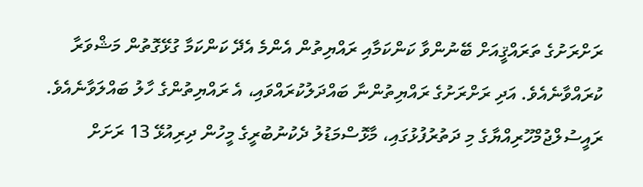ރަށްރަށުގެ ތަރައްޤީއަށް ބޭނުންވާ ކަންކަމާއި ރައްޔިތުން އެންމެ އެދޭ ކަންކަމާ ގުޅޭގޮތުން މަޝްވަރާ ކުރައްވާނެއެވެ. އަދި ރަށްރަށުގެ ރައްޔިތުންނާ ބައްދަލުކުރައްވައި، އެ ރައްޔިތުންގެ ހާލު ބައްލަވާނެއެވެ.
ރައީސުލްޖުމްހޫރިއްޔާގެ މި ދަތުރުފުޅުގައި، މާޅޮސްމަޑުލު ދެކުނުބުރީގެ މީހުން ދިރިއުޅޭ 13 ރަށަށް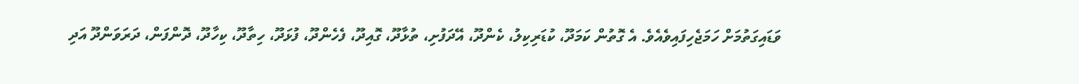ވަޑައިގަތުމަށް ހަމަޖެހިފައިވެއެވެ. އެ ގޮތުން ކަމަދޫ، ކުޑަރިކިލު، ކެންދޫ، އޭދަފުށި، ތުޅާދޫ، ގޮއިދޫ، ފެހެންދޫ، ފުޅަދޫ، ހިތާދޫ، ކިހާދޫ، ދޮންފަން، ދަރަވަންދޫ އަދި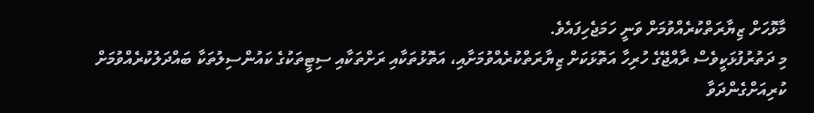މާޅޮހަށް ޒިޔާރަތްކުރެއްވުމަށް ވަނީ ހަމަޖެހިފައެވެ.
މި ދަތުރުފުޅަކީވެސް ރާއްޖޭގެ ހުރިހާ އަތޮޅަކަށް ޒިޔާރަތްކުރެއްވުމަށާއި، އަތޮޅުތަކާއި ރަށްތަކާއި ސިޓީތަކުގެ ކައުންސިލުތަކާ ބައްދަލުކުރެއްވުމަށް ކުރިއަށްގެންދަވާ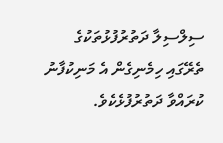ސިލްސިލާ ދަތުރުފުޅުތަކުގެ ތެރޭގައި ހިމެނިގެން އެ މަނިކުފާނު ކުރައްވާ ދަތުރުފުޅެކެވެ.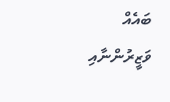ބައެއް ވަޒީރުންނާއި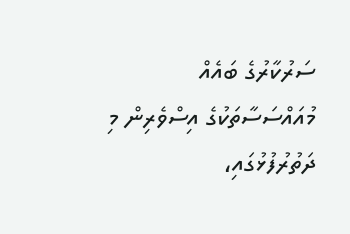ސަރުކާރުގެ ބައެއް މުއައްސަސާތަކުގެ އިސްވެރިން މި ދަތުރުފުޅުގައި،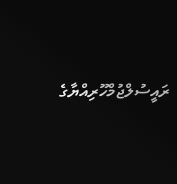ރައީސުލްޖުމްހޫރިއްޔާގެ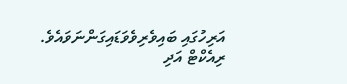އަރިހުގައި ބައިވެރިވެވަޑައިގަންނަވައެވެ.
ރިއެކްޓް އަދި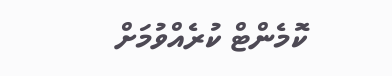ކޮމެންޓް ކުރެއްވުމަށް